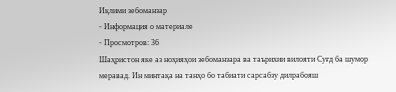Иқлими зебоманзар
- Информация о материале
- Просмотров: 36
Шаҳристон яке аз ноҳияҳои зебоманзара ва таърихии вилояти Суғд ба шумор меравад. Ин минтақа на танҳо бо табиати сарсабзу дилрабояш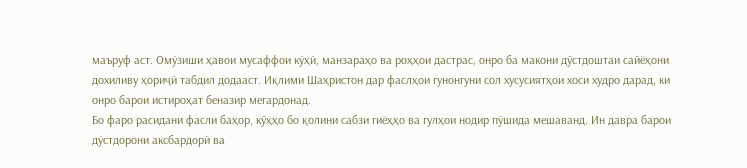маъруф аст. Омӯзиши ҳавои мусаффои кӯҳӣ, манзараҳо ва роҳҳои дастрас, онро ба макони дўстдоштаи сайёҳони дохиливу ҳориҷӣ табдил додааст. Иқлими Шаҳристон дар фаслҳои гунонгуни сол хусусиятҳои хоси худро дарад, ки онро барои истироҳат беназир мегардонад.
Бо фаро расидани фасли баҳор, кўҳҳо бо қолини сабзи гиёҳҳо ва гулҳои нодир пӯшида мешаванд. Ин давра барои дӯстдорони аксбардорӣ ва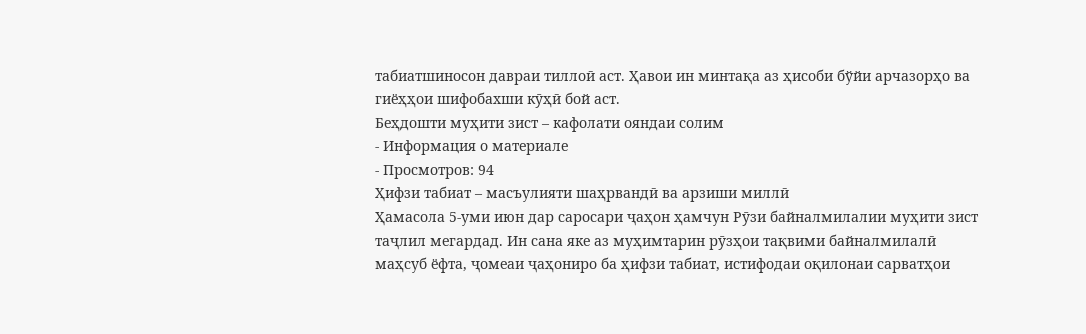табиатшиносон давраи тиллоӣ аст. Ҳавои ин минтақа аз ҳисоби бўйи арчазорҳо ва гиёҳҳои шифобахши кӯҳӣ бой аст.
Беҳдошти муҳити зист – кафолати ояндаи солим
- Информация о материале
- Просмотров: 94
Ҳифзи табиат – масъулияти шаҳрвандӣ ва арзиши миллӣ
Ҳамасола 5-уми июн дар саросари ҷаҳон ҳамчун Рӯзи байналмилалии муҳити зист таҷлил мегардад. Ин сана яке аз муҳимтарин рӯзҳои тақвими байналмилалӣ маҳсуб ёфта, ҷомеаи ҷаҳониро ба ҳифзи табиат, истифодаи оқилонаи сарватҳои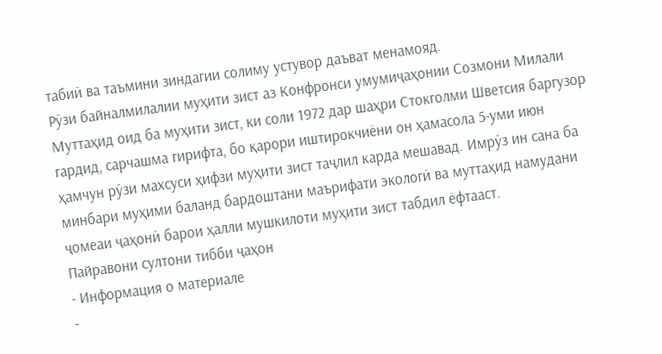табиӣ ва таъмини зиндагии солиму устувор даъват менамояд.
Рӯзи байналмилалии муҳити зист аз Конфронси умумиҷаҳонии Созмони Милали Муттаҳид оид ба муҳити зист, ки соли 1972 дар шаҳри Стокголми Шветсия баргузор гардид, сарчашма гирифта, бо қарори иштирокчиёни он ҳамасола 5-уми июн ҳамчун рӯзи махсуси ҳифзи муҳити зист таҷлил карда мешавад. Имрӯз ин сана ба минбари муҳими баланд бардоштани маърифати экологӣ ва муттаҳид намудани ҷомеаи ҷаҳонӣ барои ҳалли мушкилоти муҳити зист табдил ёфтааст.
Пайравони султони тибби ҷаҳон
- Информация о материале
-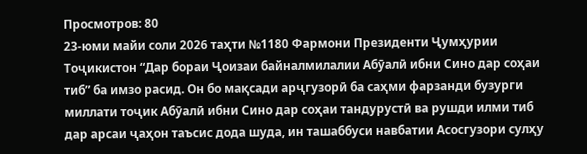Просмотров: 80
23-юми майи соли 2026 таҳти №1180 Фармони Президенти Ҷумҳурии Тоҷикистон “Дар бораи Ҷоизаи байналмилалии Абӯалӣ ибни Сино дар соҳаи тиб” ба имзо расид. Он бо мақсади арҷгузорӣ ба саҳми фарзанди бузурги миллати тоҷик Абӯалӣ ибни Сино дар соҳаи тандурустӣ ва рушди илми тиб дар арсаи ҷаҳон таъсис дода шуда, ин ташаббуси навбатии Асосгузори сулҳу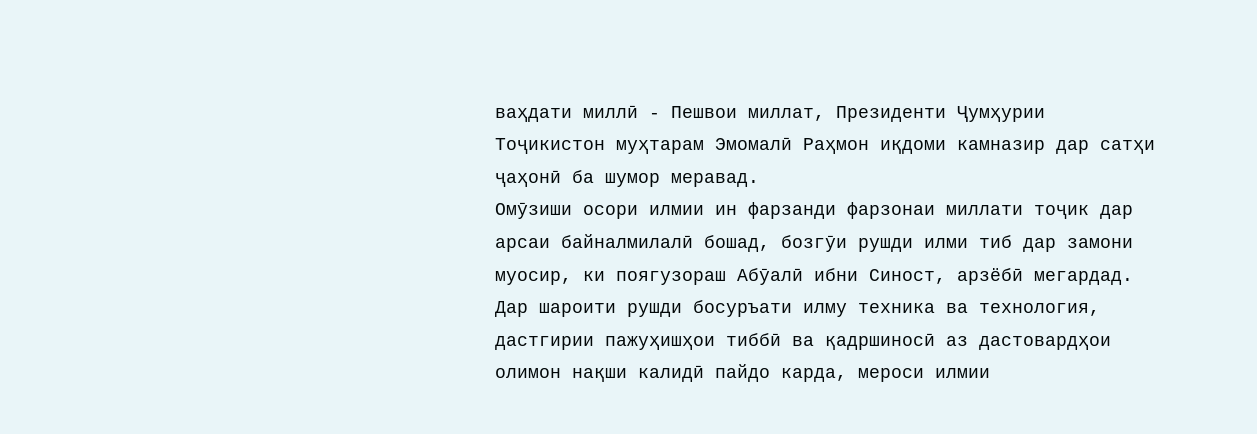ваҳдати миллӣ - Пешвои миллат, Президенти Ҷумҳурии Тоҷикистон муҳтарам Эмомалӣ Раҳмон иқдоми камназир дар сатҳи ҷаҳонӣ ба шумор меравад.
Омӯзиши осори илмии ин фарзанди фарзонаи миллати тоҷик дар арсаи байналмилалӣ бошад, бозгӯи рушди илми тиб дар замони муосир, ки поягузораш Абӯалӣ ибни Синост, арзёбӣ мегардад. Дар шароити рушди босуръати илму техника ва технология, дастгирии пажуҳишҳои тиббӣ ва қадршиносӣ аз дастовардҳои олимон нақши калидӣ пайдо карда, мероси илмии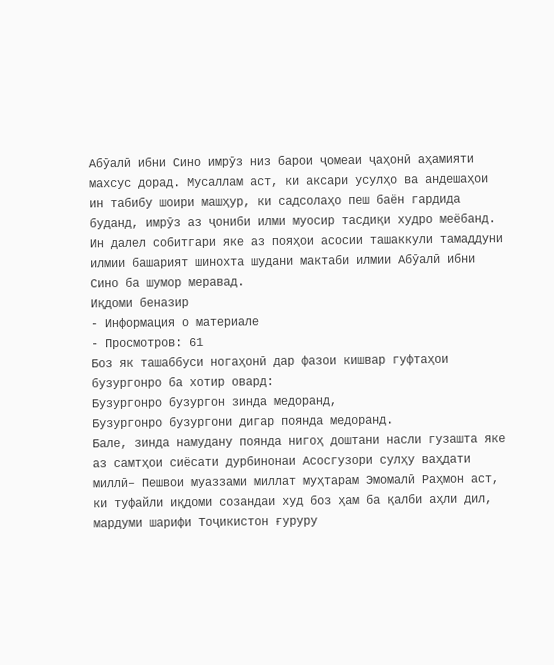Абӯалӣ ибни Сино имрӯз низ барои ҷомеаи ҷаҳонӣ аҳамияти махсус дорад. Мусаллам аст, ки аксари усулҳо ва андешаҳои ин табибу шоири машҳур, ки садсолаҳо пеш баён гардида буданд, имрӯз аз ҷониби илми муосир тасдиқи худро меёбанд. Ин далел собитгари яке аз пояҳои асосии ташаккули тамаддуни илмии башарият шинохта шудани мактаби илмии Абӯалӣ ибни Сино ба шумор меравад.
Иқдоми беназир
- Информация о материале
- Просмотров: 61
Боз як ташаббуси ногаҳонӣ дар фазои кишвар гуфтаҳои бузургонро ба хотир овард:
Бузургонро бузургон зинда медоранд,
Бузургонро бузургони дигар поянда медоранд.
Бале, зинда намудану поянда нигоҳ доштани насли гузашта яке аз самтҳои сиёсати дурбинонаи Асосгузори сулҳу ваҳдати миллӣ– Пешвои муаззами миллат муҳтарам Эмомалӣ Раҳмон аст, ки туфайли иқдоми созандаи худ боз ҳам ба қалби аҳли дил, мардуми шарифи Тоҷикистон ғуруру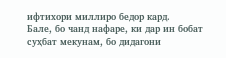ифтихори миллиро бедор кард.
Бале, бо чанд нафаре, ки дар ин бобат суҳбат мекунам, бо дидагони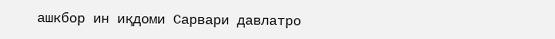ашкбор ин иқдоми Сарвари давлатро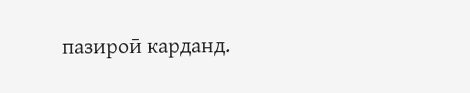пазироӣ карданд.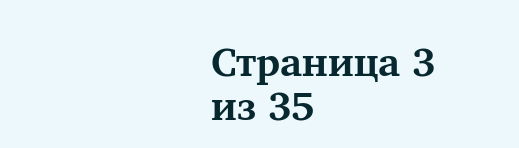Страница 3 из 35